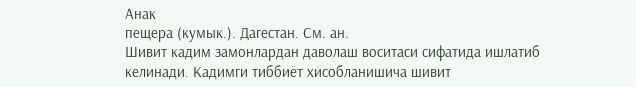Анак
пещера (кумык.). Дагестан. См. ан.
Шивит кадим замонлардан даволаш воситаси сифатида ишлатиб келинади. Кадимги тиббиёт хисобланишича шивит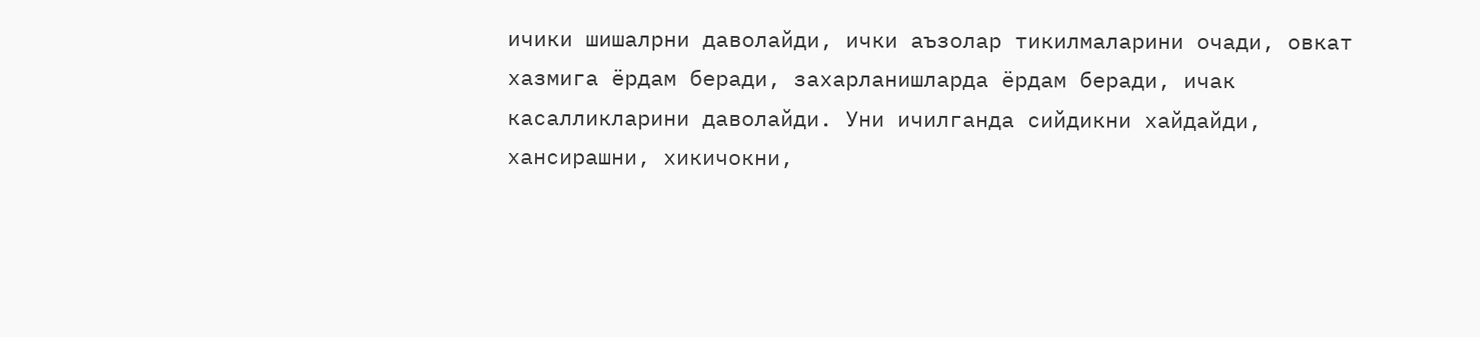ичики шишалрни даволайди, ички аъзолар тикилмаларини очади, овкат хазмига ёрдам беради, захарланишларда ёрдам беради, ичак касалликларини даволайди. Уни ичилганда сийдикни хайдайди, хансирашни, хикичокни,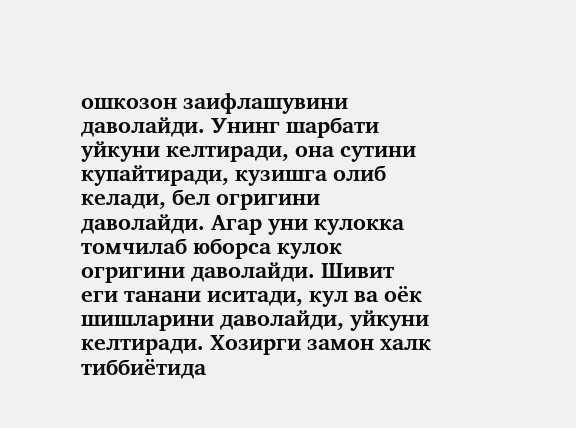ошкозон заифлашувини даволайди. Унинг шарбати уйкуни келтиради, она сутини купайтиради, кузишга олиб келади, бел огригини даволайди. Агар уни кулокка томчилаб юборса кулок огригини даволайди. Шивит еги танани иситади, кул ва оёк шишларини даволайди, уйкуни келтиради. Хозирги замон халк тиббиётида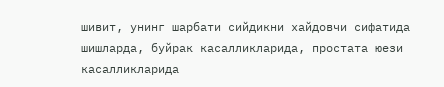шивит, унинг шарбати сийдикни хайдовчи сифатида шишларда, буйрак касалликларида, простата юези касалликларида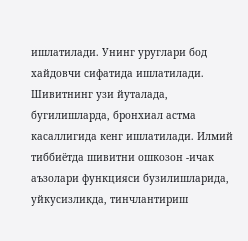ишлатилади. Унинг уруглари бод хайдовчи сифатида ишлатилади. Шивитнинг узи йуталада, бугилишларда, бронхиал астма касаллигида кенг ишлатилади. Илмий тиббиётда шивитни ошкозон -ичак аъзолари функцияси бузилишларида, уйкусизликда, тинчлантириш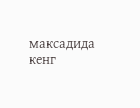максадида кенг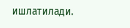ишлатилади.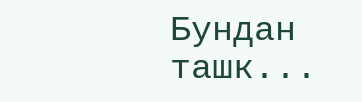Бундан ташк...